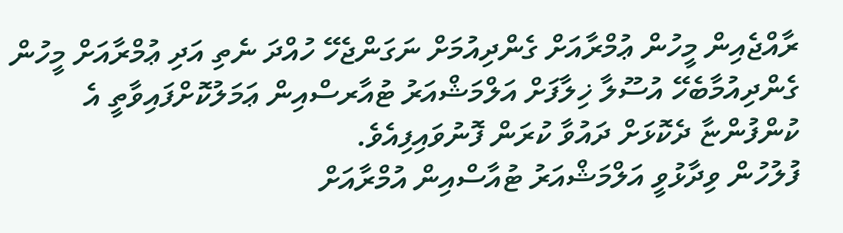ރާއްޖެއިން މީހުން ޢުމްރާއަށް ގެންދިއުމަށް ނަގަންޖެހޭ ހުއްދަ ނެތި އަދި ޢުމްރާއަށް މީހުން ގެންދިއުމާބެހޭ އުސޫލާ ޚިލާފަށް އަލްމަޝްއަރު ޓުއާރސްއިން ޢަމަލުކޮށްފައިވާތީ އެ ކުންފުންޏާ ދެކޮޅަށް ދައުވާ ކުރަން ފޮނުވައިފިއެވެ.
ފުލުހުން ވިދާޅުވީ އަލްމަޝްއަރު ޓުއާސްއިން އުމްރާއަށް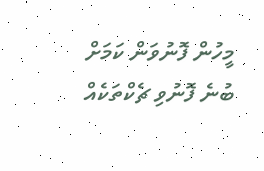މީހުން ފޮނުވަން ކަމަށް ބުނެ ފޮނުވި ޗެކްތަކެއް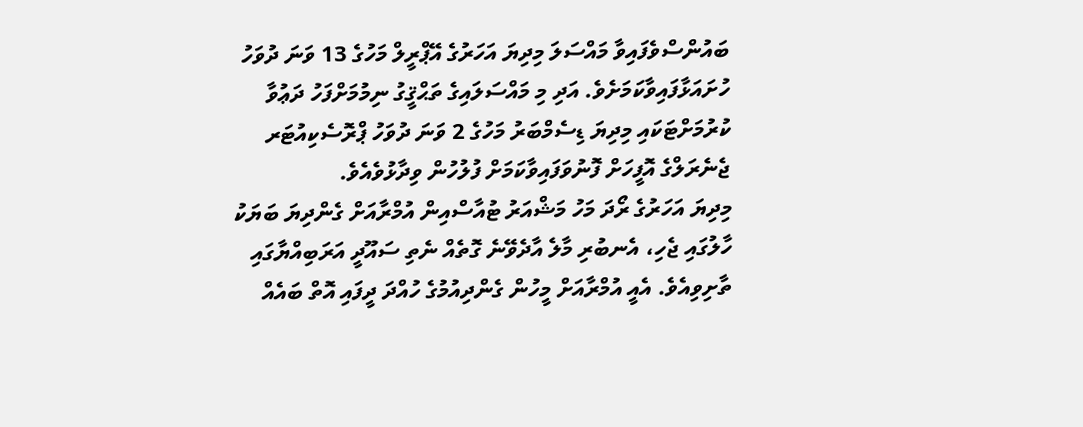ބައުންސްވެފައިވާ މައްސަލަ މިދިޔަ އަހަރުގެ އޭޕްރީލް މަހުގެ 13 ވަނަ ދުވަހު ހުށައަޅާފައިވާކަމަށެވެ. އަދި މި މައްސަލައިގެ ތަޙްޤީގު ނިމުމަށްފަހު ދަޢުވާ ކުރުމަށްޓަކައި މިދިޔަ ޑިސެމްބަރު މަހުގެ 2 ވަނަ ދުވަހު ޕްރޮސެކިއުޓަރ ޖެނެރަލްގެ އޮފީހަށް ފޮނުވަފައިވާކަމަށް ފުލުހުން ވިދާޅުވެއެވެ.
މިދިޔަ އަހަރުގެ ރޯދަ މަހު މަޝްއަރު ޓުއާސްއިން އުމްރާއަށް ގެންދިޔަ ބަޔަކު ހާލުގައި ޖެހި، އެނބުރި މާލެ އާދެވޭނެ ގޮތެއް ނެތި ސައޫދީ އަރަބިއްޔާގައި ތާށިވިއެވެ. އެއީ އުމްރާއަށް މީހުން ގެންދިއުމުގެ ހުއްދަ ދީފައި އޮތް ބައެއް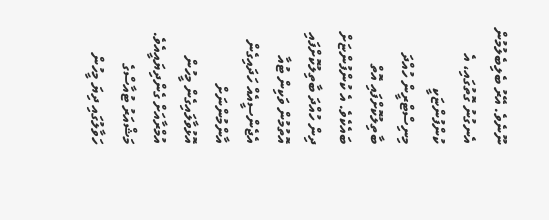ނޫނެވެ. އޭރު ބެލިބެލުމުން އެނގުނު ގޮތުގައި، އެ ކުންފުންޏަކީ މިނިސްޓްރީން ހުއްދަ ބާތިލުކޮށްފައި އޮތް ބައެކެވެ. އެ ކުންފުންޏަށް ދިން ހުއްދަ ބާތިލުކޮށްފައި އޮތުމުން ވަކިން ޓުއާ އެޖެންސީއެއް ހަދައިގެން އާންމުންނަށް އޮޅުވާލައިގެން މީހުން އުމްރާއަށް ގެންދިޔައީއެވެ.
މަޝްއަރު ޓުއާސްގެ ހަވާލުގައި ދިޔަ މީހުން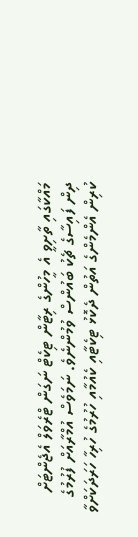މައްކާގައި ތާށިވީ އެ މީހުންގެ ރިޓާން ޓިކެޓް ނަގަން ޓްރެވަލް އެޖެންޓަށް ދިން ފައިސާގެ ޗެކު ބައުންސް ވުމުންނެވެ. ނަމަވެސް އުމްރާއަށް ފުރުމުގެ ކުރިން އެންމެންގެ އަތުން ދެކޮޅު ޓިކެޓާއި ކެއުމާއި ހުރުމުގެ ހުރިހާ ހަރަދަކަށްވާ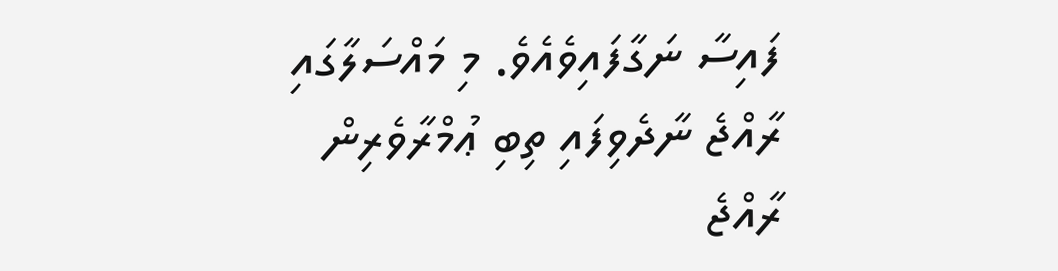ފައިސާ ނަގާފައިވެއެވެ. މި މައްސަލާގައި ރާއްޖެ ނާދެވިފައި ތިބި ޢުމްރާވެރިން ރާއްޖެ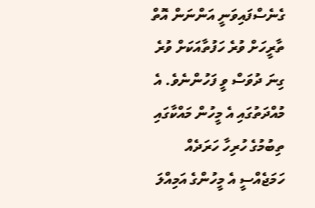ގެނެސްފައިވަނީ އަންނަން އޮތް ތާރީހަށް ވުރެ ހަފުތާއަކަށް ވުރެ ގިނަ ދުވަސް ވީ ފަހުންނެވެ. އެ މުއްދަތުގައި އެ މީހުން މައްކާގައި ތިބުމުގެ ހުރިހާ ހަރަދެއް ހަމަޖެއްސީ އެ މީހުންގެ އަމިއްލަ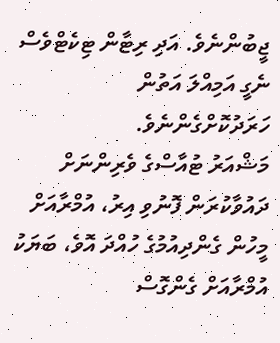ޖީބުންނެވެ. އަދި ރިޓާން ޓިކެޓްވެސް ނެގީ އަމިއްލަ އަތުން ހަރަދުކޮށްގެންނެވެ.
މަޝްއަރު ޓުއާސްގެ ވެރިންނަށް ދައުވާކުރަން ފޮނުވި އިރު، އުމްރާއަށް މީހުން ގެންދިއުމުގެ ހުއްދަ އޮވެ، ބަޔަކު އުމްރާއަށް ގެންގޮސް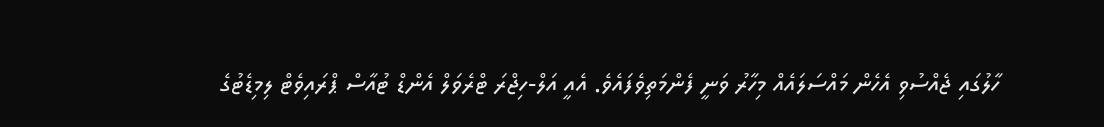ހާލުގައި ޖެއްސުވި އެހެން މައްސަލައެއް މިހާރު ވަނީ ފެންމަތިވެފައެވެ. އެއީ އަލް-ހިޖްރަ ޓްރެވަލް އެންޑް ޓުއާސް ޕްރައިވެޓް ލިމިޑެޓުގެ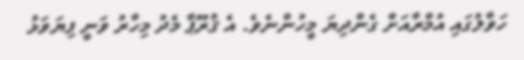ހަވާލުގައި އުމްރާއަށް ގެންދިޔަ މީހުންނެވެ. އެ ޤުރޫޕާ މެދު މިހާރު ވަނީ ފިޔަވަޅު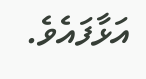އަޅާފައެވެ.